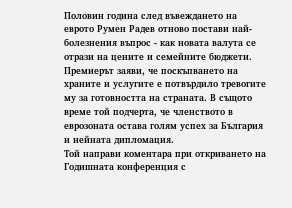Половин година след въвеждането на еврото Румен Радев отново постави най-болезнения въпрос - как новата валута се отрази на цените и семейните бюджети. Премиерът заяви, че поскъпването на храните и услугите е потвърдило тревогите му за готовността на страната. В същото време той подчерта, че членството в еврозоната остава голям успех за България и нейната дипломация.
Той направи коментара при откриването на Годишната конференция с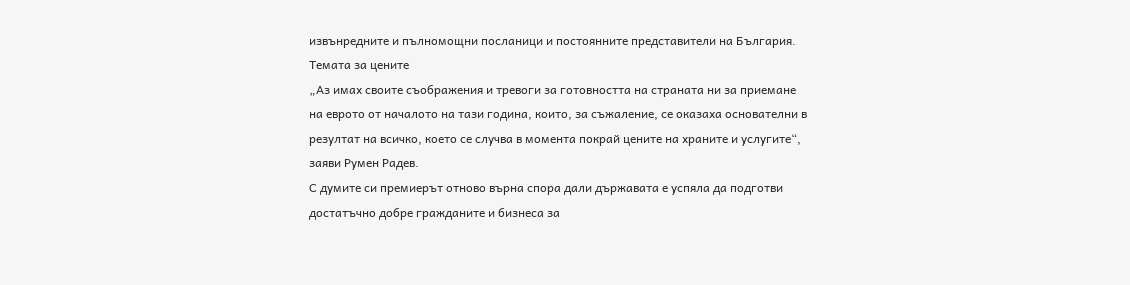извънредните и пълномощни посланици и постоянните представители на България.
Темата за цените
„Аз имах своите съображения и тревоги за готовността на страната ни за приемане на еврото от началото на тази година, които, за съжаление, се оказаха основателни в резултат на всичко, което се случва в момента покрай цените на храните и услугите“, заяви Румен Радев.
С думите си премиерът отново върна спора дали държавата е успяла да подготви достатъчно добре гражданите и бизнеса за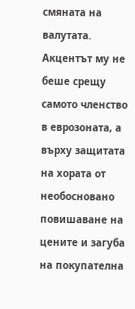смяната на валутата. Акцентът му не беше срещу самото членство в еврозоната, а върху защитата на хората от необосновано повишаване на цените и загуба на покупателна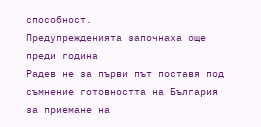способност.
Предупрежденията започнаха още преди година
Радев не за първи път поставя под съмнение готовността на България за приемане на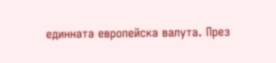единната европейска валута. През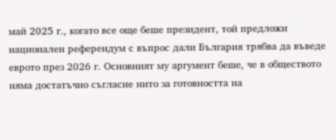май 2025 г., когато все още беше президент, той предложи национален референдум с въпрос дали България трябва да въведе еврото през 2026 г. Основният му аргумент беше, че в обществото няма достатъчно съгласие нито за готовността на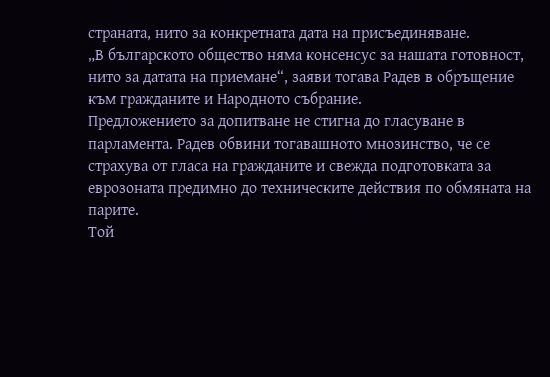страната, нито за конкретната дата на присъединяване.
„В българското общество няма консенсус за нашата готовност, нито за датата на приемане“, заяви тогава Радев в обръщение към гражданите и Народното събрание.
Предложението за допитване не стигна до гласуване в парламента. Радев обвини тогавашното мнозинство, че се страхува от гласа на гражданите и свежда подготовката за еврозоната предимно до техническите действия по обмяната на парите.
Той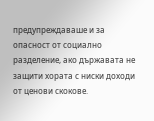предупреждаваше и за опасност от социално разделение, ако държавата не защити хората с ниски доходи от ценови скокове.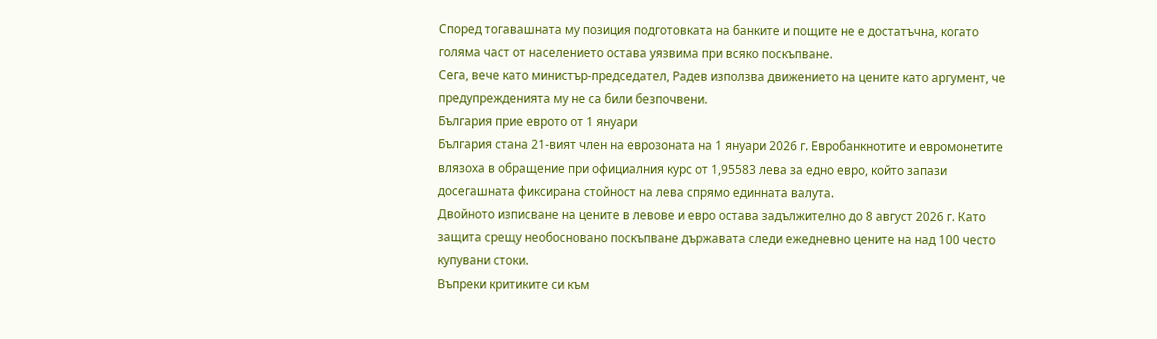Според тогавашната му позиция подготовката на банките и пощите не е достатъчна, когато голяма част от населението остава уязвима при всяко поскъпване.
Сега, вече като министър-председател, Радев използва движението на цените като аргумент, че предупрежденията му не са били безпочвени.
България прие еврото от 1 януари
България стана 21-вият член на еврозоната на 1 януари 2026 г. Евробанкнотите и евромонетите влязоха в обращение при официалния курс от 1,95583 лева за едно евро, който запази досегашната фиксирана стойност на лева спрямо единната валута.
Двойното изписване на цените в левове и евро остава задължително до 8 август 2026 г. Като защита срещу необосновано поскъпване държавата следи ежедневно цените на над 100 често купувани стоки.
Въпреки критиките си към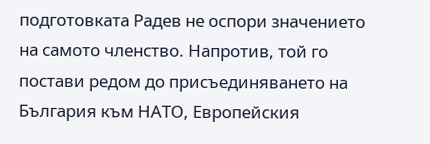подготовката Радев не оспори значението на самото членство. Напротив, той го постави редом до присъединяването на България към НАТО, Европейския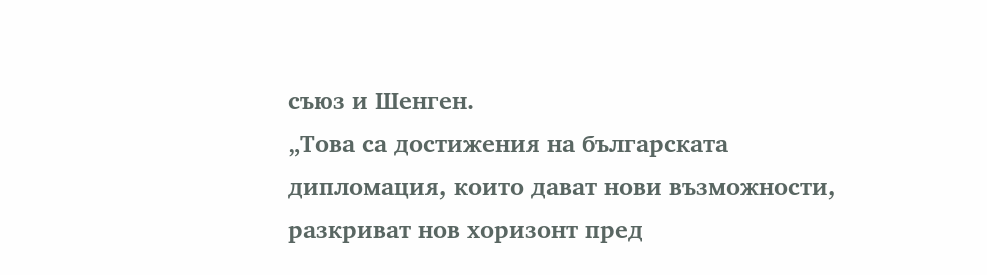съюз и Шенген.
„Това са достижения на българската дипломация, които дават нови възможности, разкриват нов хоризонт пред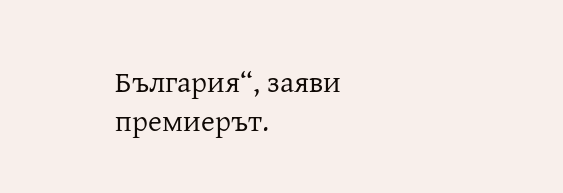България“, заяви премиерът.